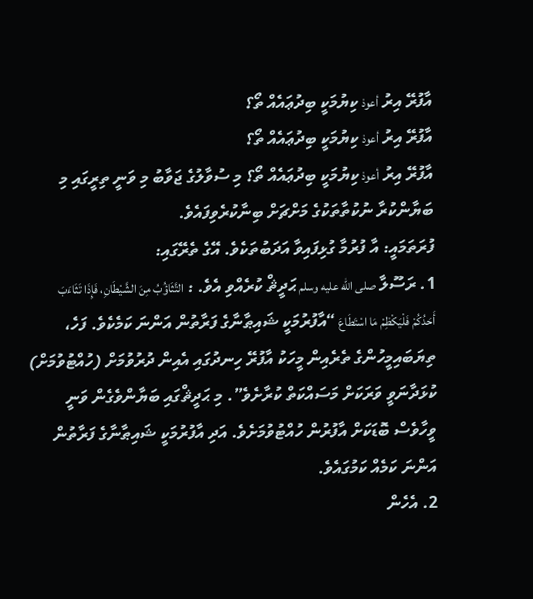އާފުރޭ އިރު أعوذ ކިޔުމަކީ ބިދުޢައެއް ތޯ؟
އާފުރޭ އިރު أعوذ ކިޔުމަކީ ބިދުޢައެއް ތޯ؟
އާފުރޭ އިރު أعوذ ކިޔުމަކީ ބިދުޢައެއް ތޯ؟ މި ސުވާލުގެ ޖަވާބު މި ވަނީ ތިރީގައި މި ބަޔާންކުރާ ނުކުތާތަކުގެ މަށްޗަށް ބިނާކުރެވިފައެވެ.
ފުރަތަމައީ: އާ ފުރުމާ ގުޅިފައިވާ އަދަބުތަކެވެ. އޭގެ ތެރޭގައި:
1. ރަސޫލާ صلى الله عليه وسلم ޙަދީޘް ކުރެއްވި އެވެ. : التَّثَاؤُبُ مِنَ الشَّيْطَانِ، فَإِذَا تَثَاءَبَ أَحَدُكُمْ فَلْيَكْظِمْ مَا اسْتَطَاعَ “އާފުރުމަކީ ޝައިޠާނާގެ ފަރާތުން އަންނަ ކަމެކެވެ. ފަހެ، ތިޔަބައިމީހުންގެ ތެރެއިން މީހަކު އާފުރޭ ހިނދުގައި އެއިން ދުރުވުމަށް (ހުއްޓުވުމަށް) ކުޅަދާނަވީ ވަރަކަށް މަސައްކަތް ކުރާށެވެ”. މި ޙަދީޘްގައި ބަޔާންވެގެން ވަނީ ވީހާވެސް ބޮޑަކަށް އާފުރުން ހުއްޓުވުމަށެވެ. އަދި އާފުރުމަކީ ޝައިޠާނާގެ ފަރާތުން އަންނަ ކަމެއް ކަމުގައެވެ.
2. އެހެން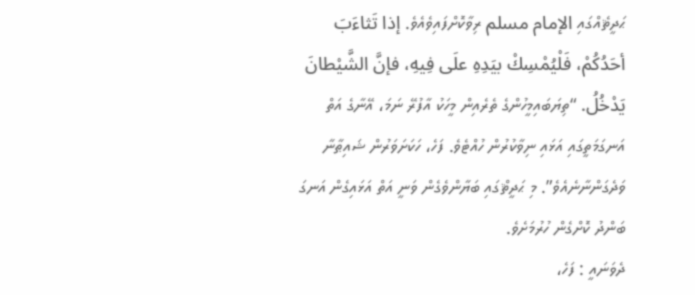ޙަދީޘެއްގައި الإمام مسلم ރިވާކޮށްފައިވެއެވެ. إذا تَثاءَبَ أحَدُكُمْ، فَلْيُمْسِكْ بيَدِهِ علَى فِيهِ، فإنَّ الشَّيْطانَ يَدْخُلُ. “ތިޔަބައިމީހުންގެ ތެރެއިން މީހަކު އާފުރޭ ނަމަ، އޭނާގެ އަތް އަނގަމަތީގައި އަޅައި ނިވާކުރުން ހުއްޓެވެ. ފަހެ، ހަކަށަވަރުން ޝައިޠާނާ ވަދެގަންނާނެއެވެ”. މި ޙަދީޘްގައި ބަޔާންވެގެން ވަނީ އަތް އަޅައިގެން އަނގަ ބަންދު ކޮށްގެން ހުރުމަށެވެ.
ދެވަނައީ : ފަހެ،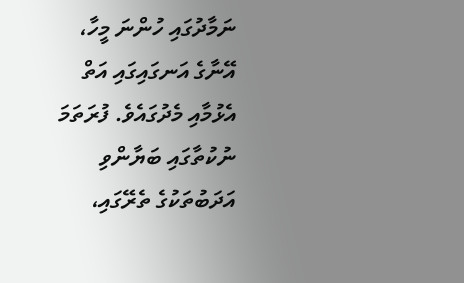ނަމާދުގައި ހުންނަ މީހާ، އޭނާގެ އަނގައިގައި އަތް އެޅުމާއި މެދުގައެވެ. ފުރަތަމަ ނުކުތާގައި ބަޔާންވި އަދަބުތަކުގެ ތެރޭގައި،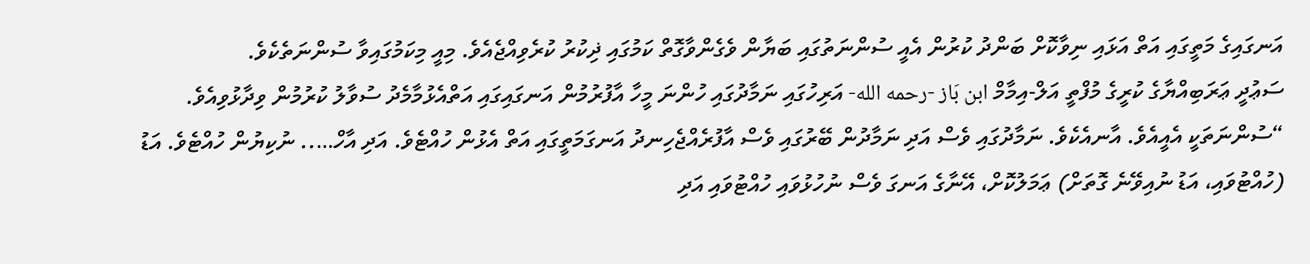އަނގައިގެ މަތީގައި އަތް އަޅައި ނިވާކޮށް ބަންދު ކުރުން އެއީ ސުންނަތުގައި ބަޔާން ވެގެންވާގޮތް ކަމުގައި ޛިކުރު ކުރެވިއްޖެއެވެ. މިއީ މިކަމުގައިވާ ސުންނަތެކެވެ.
ސަޢުދީ ޢަރަބިއްޔާގެ ކުރީގެ މުފްތީ އަލް-އިމާމް ابن بَاز -رحمه الله- އަރިހުގައި ނަމާދުގައި ހުންނަ މީހާ އާފުރުމުން އަނގައިގައި އަތްއެޅުމާމެދު ސުވާލު ކުރުމުން ވިދާޅުވިއެވެ. “ސުންނަތަކީ އެއީއެވެ. އާނއެކެވެ. ނަމާދުގައި ވެސް އަދި ނަމާދުން ބޭރުގައި ވެސް އާފުރެއްޖެހިނދު އަނގަމަތީގައި އަތް އެޅުން ހުއްޓެވެ. އަދި އާހް….. ނުކިޔުން ހުއްޓެވެ. އަޑު (ހުއްޓުވައި، އަޑު ނުއިވޭނެ ގޮތަށް) ޢަމަލުކޮށް، އޭނާގެ އަނގަ ވެސް ނުހުޅުވައި ހުއްޓުވައި އަދި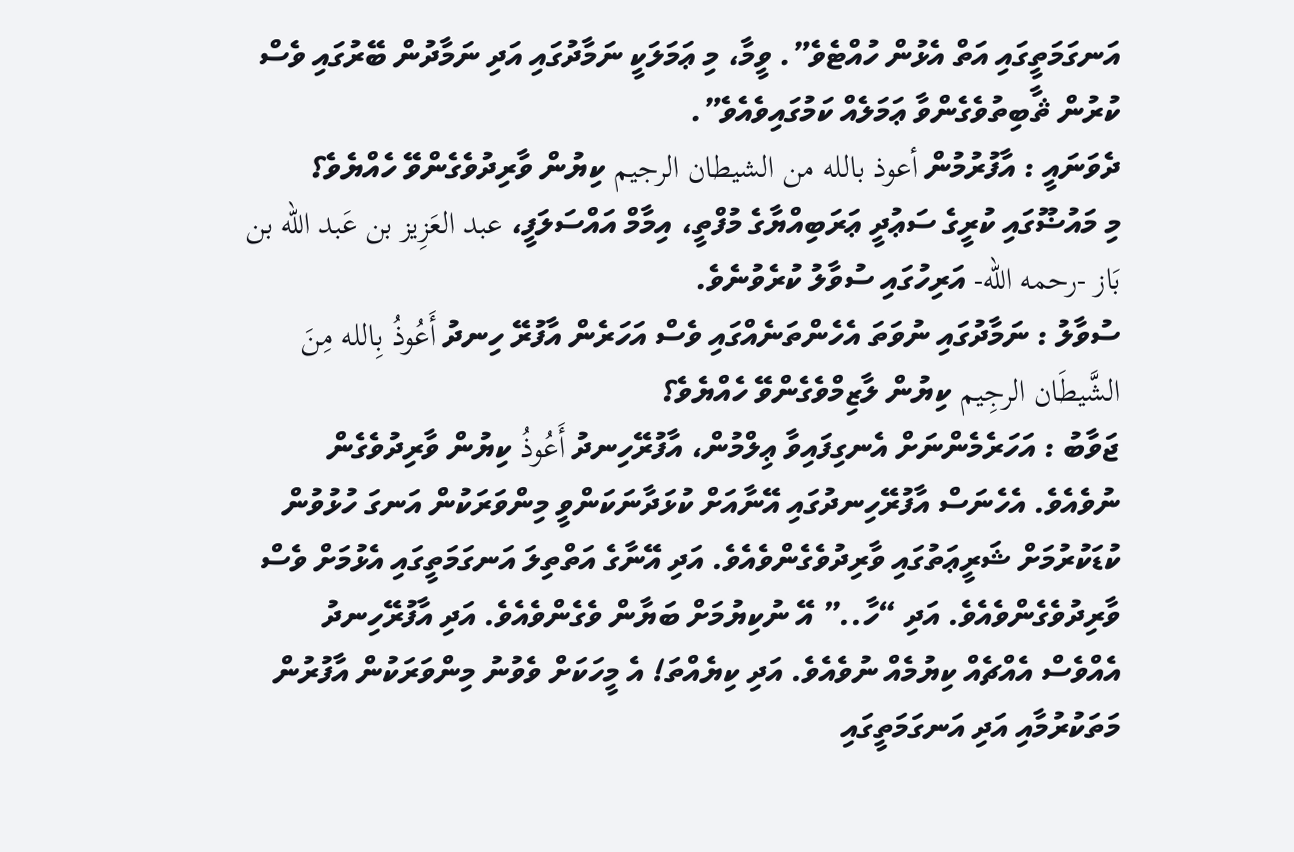އަނގަމަތީގައި އަތް އެޅުން ހުއްޓެވެ”. ވީމާ، މި ޢަމަލަކީ ނަމާދުގައި އަދި ނަމާދުން ބޭރުގައި ވެސް ކުރުން ޘާބިތުވެގެންވާ ޢަމަލެއް ކަމުގައިވެއެވެ”.
ދެވަނައީ : އާފުރުމުން أعوذ بالله من الشيطان الرجيم ކިޔުން ވާރިދުވެގެންވޭ ހެއްޔެވެ؟
މި މައުޟޫގައި ކުރީގެ ސަޢުދީ ޢަރަބިއްޔާގެ މުފްތީ، އިމާމް އައްސަލަފީ، عبد العَزِيز بن عَبد الله بن بَاز -رحمه الله- އަރިހުގައި ސުވާލު ކުރެވުނެވެ.
ސުވާލު : ނަމާދުގައި ނުވަތަ އެހެންތަނެއްގައި ވެސް އަހަރެން އާފުރޭ ހިނދު أَعُوذُ بِالله مِنَ الشَّيطَان الرجِيم ކިޔުން ލާޒިމްވެގެންވޭ ހެއްޔެވެ؟
ޖަވާބު : އަހަރެމެންނަށް އެނގިފައިވާ ޢިލްމުން، އާފުރޭހިނދު أَعُوذُ ކިޔުން ވާރިދުވެގެން ނުވެއެވެ. އެހެނަސް އާފުރޭހިނދުގައި އޭނާއަށް ކުޅަދާނަކަންވީ މިންވަރަކުން އަނގަ ހުޅުވުން ކުޑަކުރުމަށް ޝަރީޢަތުގައި ވާރިދުވެގެންވެއެވެ. އަދި އޭނާގެ އަތްތިލަ އަނގަމަތީގައި އެޅުމަށް ވެސް ވާރިދުވެގެންވެއެވެ. އަދި “ހާ..” އޭ ނުކިޔުމަށް ބަޔާން ވެގެންވެއެވެ. އަދި އާފުރޭހިނދު އެއްވެސް އެއްޗެއް ކިޔުމެއް ނުވެއެވެ. އަދި ކިޔެއްތަ! އެ މީހަކަށް ވެވުނު މިންވަރަކުން އާފުރުން މަތަކުރުމާއި އަދި އަނގަމަތީގައި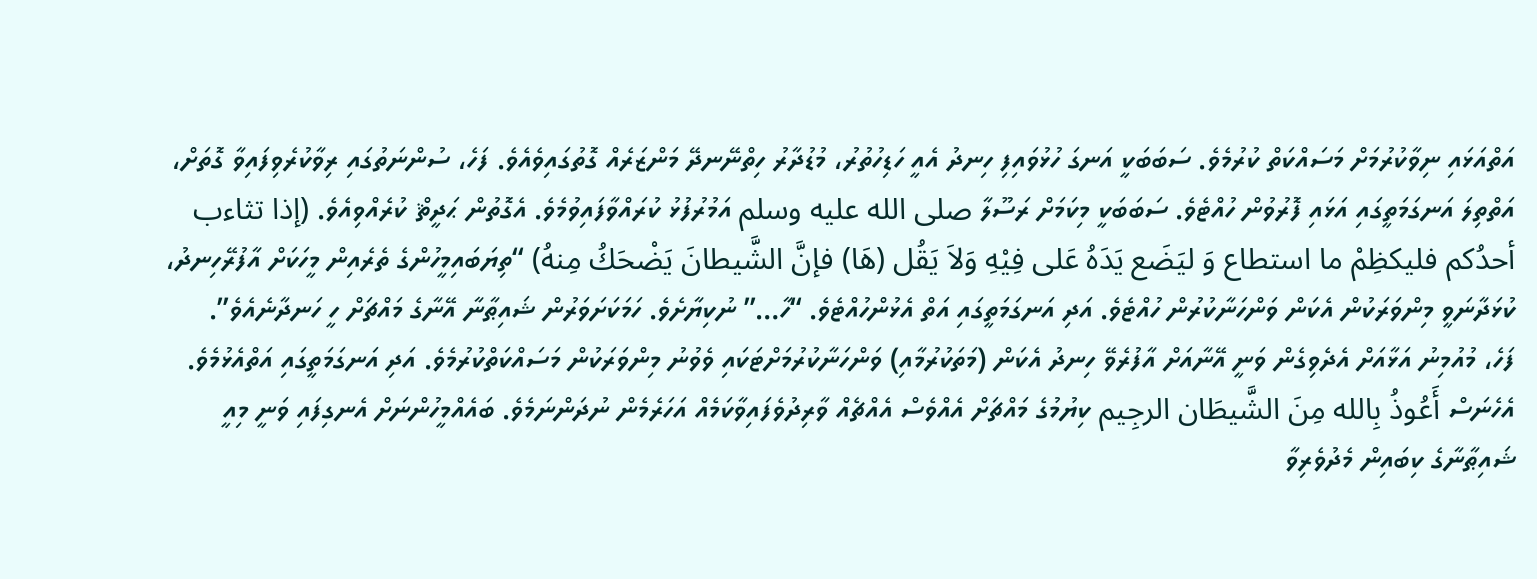އަތްއަޅައި ނިވާކުރުމަށް މަސައްކަތް ކުރުމެވެ. ސަބަބަކީ އަނގަ ހުޅުވައިފި ހިނދު އެއީ ހަޑިހުތުރު، މުޑުދާރު ހިތްނޭނދޭ މަންޒަރެއް ގޮތުގައިވެއެވެ. ފަހެ، ސުންނަތުގައި ރިވާކުރެވިފައިވާ ގޮތަށް، އަތްތިލަ އަނގަމަތީގައި އަޅައި ފޮރުވުން ހުއްޓެވެ. ސަބަބަކީ މިކަމަށް ރަސޫލާ صلى الله عليه وسلم އަމުރުފުޅު ކުރައްވާފައިވުމެވެ. އެގޮތުން ޙަދީޘް ކުރެއްވިއެވެ. (إذا تثاءب أحدُكم فليكظِمْ ما استطاع وَ ليَضَع يَدَهُ عَلى فِيْهِ وَلاَ يَقُل (هَا) فإنَّ الشَّيطانَ يَضْحَكُ مِنهُ) “ތިޔަބައިމީހުންގެ ތެރެއިން މީހަކަށް އާފުރޭހިނދު، ކުޅަދާނަވީ މިންވަރަކުން އެކަން ވަންހަނާކުރުން ހުއްޓެވެ. އަދި އަނގަމަތީގައި އަތް އެޅުންހުއްޓެވެ. “ހާ…” ނުކިޔާށެވެ. ހަމަކަށަވަރުން ޝައިޠާނާ އޭނާގެ މައްޗަށް ހީ ހަނދާނެއެވެ”.
ފަހެ، މުއުމިނު އަޅާއަށް އެދެވިގެން ވަނީ އޭނާއަށް އާފުރެވޭ ހިނދު އެކަން (މަތަކުރުމާއި) ވަންހަނާކުރުމަށްޓަކައި ވެވުނު މިންވަރަކުން މަސައްކަތްކުރުމެވެ. އަދި އަނގަމަތީގައި އަތްއެޅުމެވެ. އެހެނަސް أَعُوذُ بِالله مِنَ الشَّيطَان الرجِيم ކިޔުމުގެ މައްޗަށް އެއްވެސް އެއްޗެއް ވާރިދުވެފައިވާކަމެއް އަހަރެމެން ނުދަންނަމެވެ. ބައެއްމީހުންނަށް އެނގިފައި ވަނީ މިއީ ޝައިޠާނާގެ ކިބައިން މެދުވެރިވާ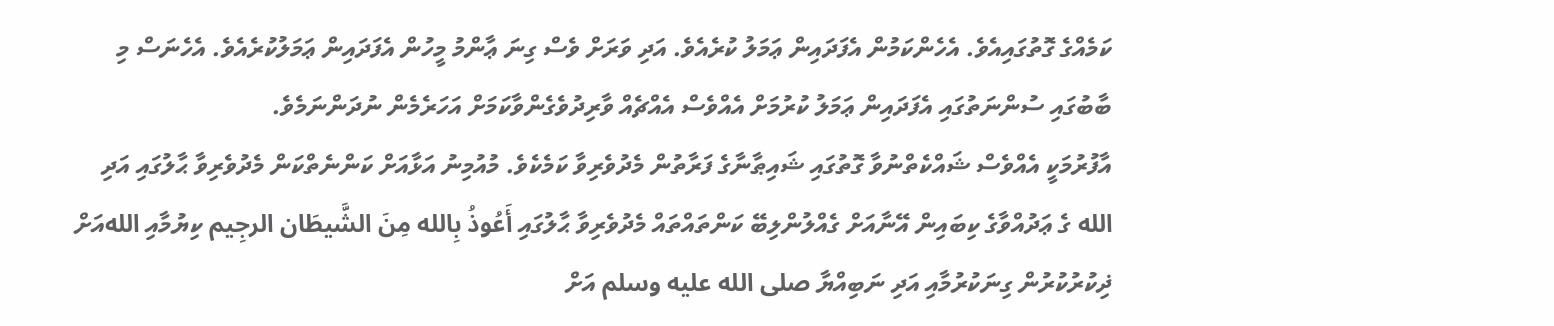ކަމެއްގެ ގޮތުގައިއެވެ. އެހެންކަމުން އެފަދައިން ޢަމަލު ކުރެއެވެ. އަދި ވަރަށް ވެސް ގިނަ ޢާންމު މީހުން އެފަދައިން ޢަމަލުކުރެއެވެ. އެހެނަސް މި ބާބުގައި ސުންނަތުގައި އެފަދައިން ޢަމަލު ކުރުމަށް އެއްވެސް އެއްޗެއް ވާރިދުވެގެންވާކަމަށް އަހަރެމެން ނުދަންނަމެވެ.
އާފުރުމަކީ އެއްވެސް ޝައްކެތްނުވާ ގޮތުގައި ޝައިޠާނާގެ ފަރާތުން މެދުވެރިވާ ކަމެކެވެ. މުއުމިނު އަޅާއަށް ކަންނެތްކަން މެދުވެރިވާ ޙާލުގައި އަދި الله ގެ ޢަދުއްވާގެ ކިބައިން އޭނާއަށް ގެއްލުންލިބޭ ކަންތައްތައް މެދުވެރިވާ ޙާލުގައި أَعُوذُ بِالله مِنَ الشَّيطَان الرجِيم ކިޔުމާއި اللهއަށް ޛިކުރުކުރުން ގިނަކުރުމާއި އަދި ނަބިއްޔާ صلى الله عليه وسلم އަށް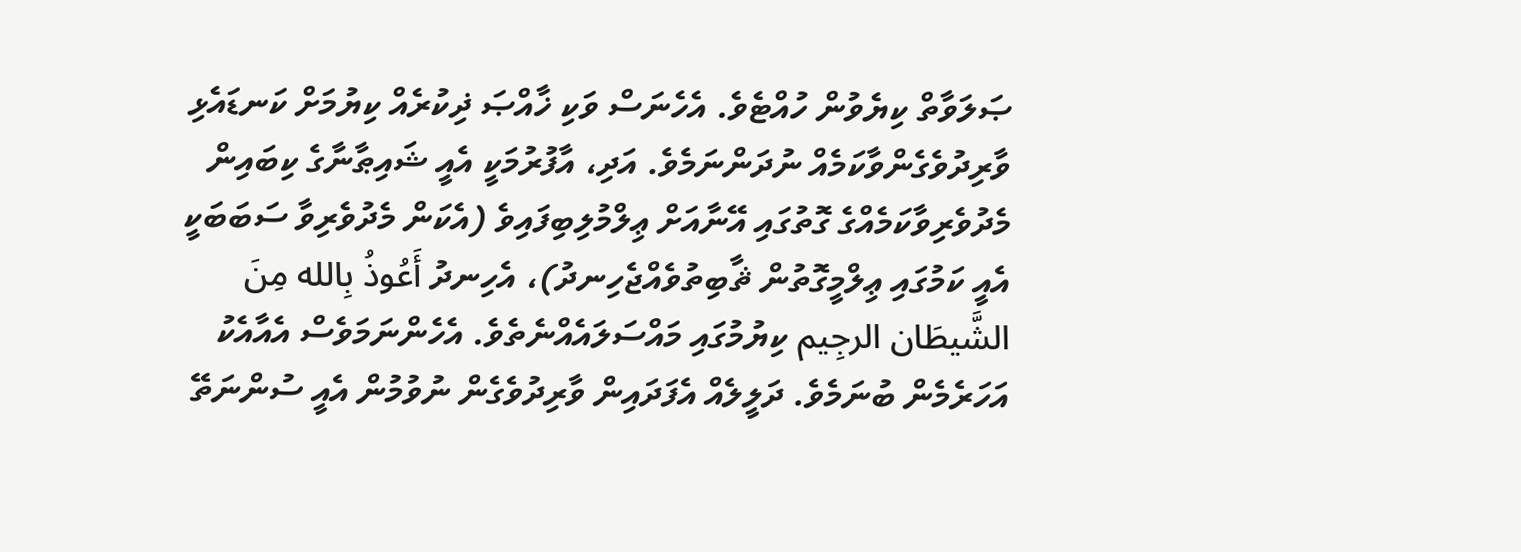ޞަލަވާތް ކިޔެވުން ހުއްޓެވެ. އެހެނަސް ވަކި ޚާއްޞަ ޛިކުރެއް ކިޔުމަށް ކަނޑައެޅި ވާރިދުވެގެންވާކަމެއް ނުދަންނަމެވެ. އަދި، އާފުރުމަކީ އެއީ ޝައިޠާނާގެ ކިބައިން މެދުވެރިވާކަމެއްގެ ގޮތުގައި އޭނާއަށް ޢިލްމުލިބިފައިވެ (އެކަން މެދުވެރިވާ ސަބަބަކީ އެއީ ކަމުގައި ޢިލްމީގޮތުން ޘާބިތުވެއްޖެހިނދު)، އެހިނދު أَعُوذُ بِالله مِنَ الشَّيطَان الرجِيم ކިޔުމުގައި މައްސަލައެއްނެތެވެ. އެހެންނަމަވެސް އެއާއެކު އަހަރެމެން ބުނަމެވެ. ދަލީލެއް އެފަދައިން ވާރިދުވެގެން ނުވުމުން އެއީ ސުންނަތޭ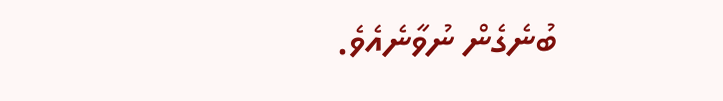ބުނެގެން ނުވާނެއެވެ.